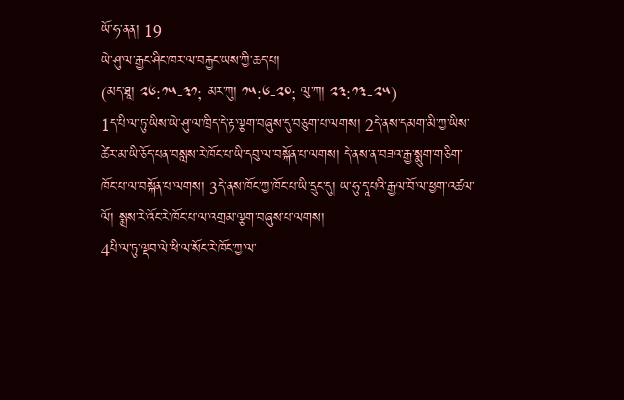ཡོ་ཧ་ནན། 19
ཡེ་ཤུ་ལ་རྒྱང་ཤིང་ཁར་ལ་བརྐྱང་ཡས་ཀྱི་ཆད་པ།
(མད་ཐཱ། ༢༦:༡༥-༣༡; མར་ཀུ། ༡༥:༦-༢༠; ལུ་ཀ། ༢༣:༡༣-༢༥)
1ད་པི་ལ་ཏུ་ཡིས་ཡེ་ཤུ་ལ་ཁྲིད་དེ་རྟ་ལྕག་བཞུས་དུ་བཅུག་པ་ལགས། 2དེ་ནས་དམག་མི་ཀྱ་ཡིས་ཚེར་མ་ཡི་ཅོད་པན་བསླས་རེ་ཁོང་པ་ཡི་དབུ་ལ་བསྐོན་པ་ལགས། དེ་ནས་ན་བཟའ་རྒྱ་སྨུག་གཅིག་ཁོང་པ་ལ་བསྐོན་པ་ལགས། 3དེ་ནས་ཁོང་ཀྱ་ཁོང་པ་ཡི་དྲུང་དུ། ཡ་ཧུ་དཱ་པའི་རྒྱལ་བོ་ལ་ཕྱག་འཚལ་ལོ། སྨྲས་རེ་འོང་རེ་ཁོང་པ་ལ་འགྲམ་ལྕག་བཞུས་པ་ལགས།
4པི་ལ་ཏུ་ལྡབ་ལེ་ཕི་ལ་སོང་རེ་ཁོང་ཀྱ་ལ་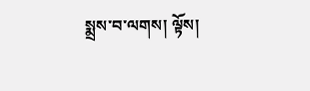སྨྲས་བ་ལགས། ལྟོས།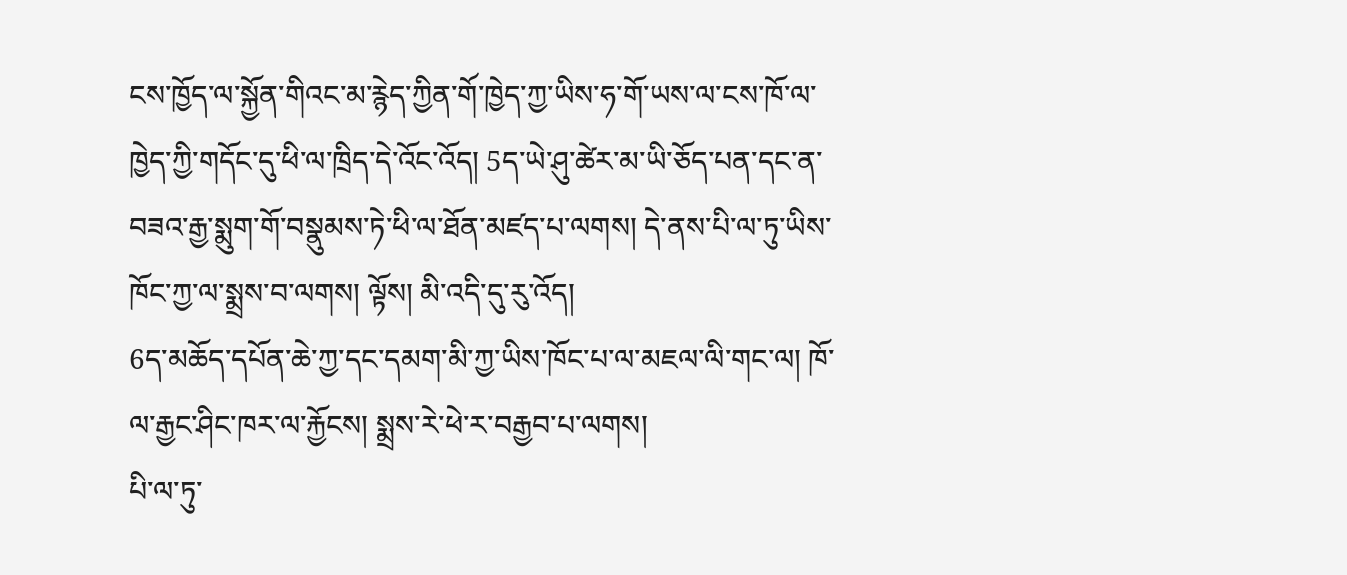ངས་ཁྱོད་ལ་སྐྱོན་གིའང་མ་རྙེད་ཀྱིན་གོ་ཁྱེད་ཀྱ་ཡིས་ཧ་གོ་ཡས་ལ་ངས་ཁོ་ལ་ཁྱེད་ཀྱི་གདོང་དུ་ཕི་ལ་ཁྲིད་དེ་འོང་འོད། 5ད་ཡེ་ཤུ་ཚེར་མ་ཡི་ཅོད་པན་དང་ན་བཟའ་རྒྱ་སྨུག་གོ་བསྣུམས་ཏེ་ཕི་ལ་ཐོན་མཛད་པ་ལགས། དེ་ནས་པི་ལ་ཏུ་ཡིས་ཁོང་ཀྱ་ལ་སྨྲས་བ་ལགས། ལྟོས། མི་འདི་དུ་རུ་འོད།
6ད་མཆོད་དཔོན་ཆེ་ཀྱ་དང་དམག་མི་ཀྱ་ཡིས་ཁོང་པ་ལ་མཇལ་ལི་གང་ལ། ཁོ་ལ་རྒྱང་ཤིང་ཁར་ལ་རྐྱོངས། སྨྲས་རེ་ཕེ་ར་བརྒྱབ་པ་ལགས།
པི་ལ་ཏུ་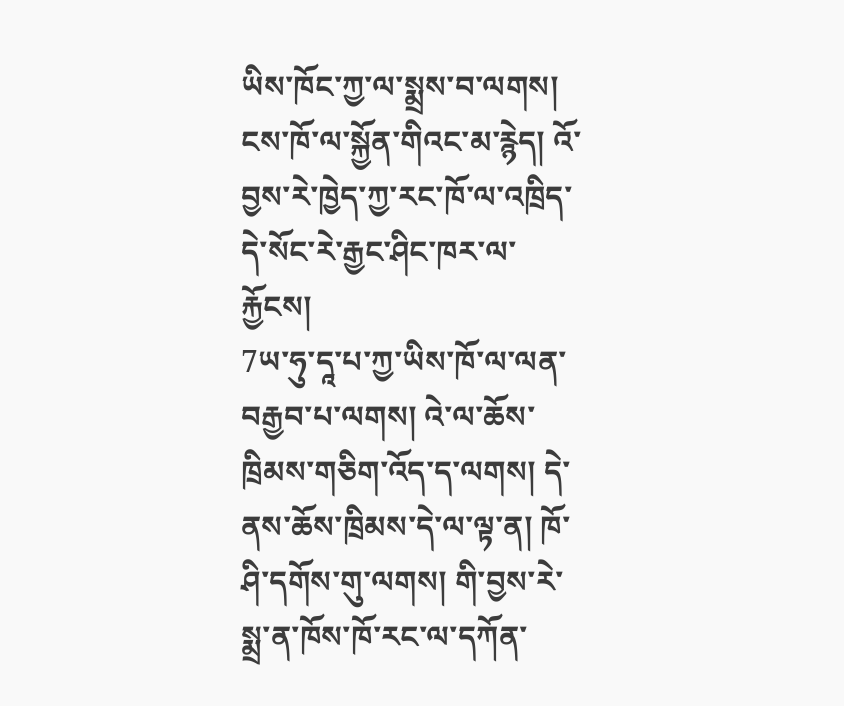ཡིས་ཁོང་ཀྱ་ལ་སྨྲས་བ་ལགས། ངས་ཁོ་ལ་སྐྱོན་གིའང་མ་རྙེད། འོ་བྱས་རེ་ཁྱེད་ཀྱ་རང་ཁོ་ལ་འཁྲིད་དེ་སོང་རེ་རྒྱང་ཤིང་ཁར་ལ་རྐྱོངས།
7ཡ་ཧུ་དཱ་པ་ཀྱ་ཡིས་ཁོ་ལ་ལན་བརྒྱབ་པ་ལགས། འེ་ལ་ཆོས་ཁྲིམས་གཅིག་འོད་ད་ལགས། དེ་ནས་ཆོས་ཁྲིམས་དེ་ལ་ལྟ་ན། ཁོ་ཤི་དགོས་གུ་ལགས། གི་བྱས་རེ་སྨྲ་ན་ཁོས་ཁོ་རང་ལ་དཀོན་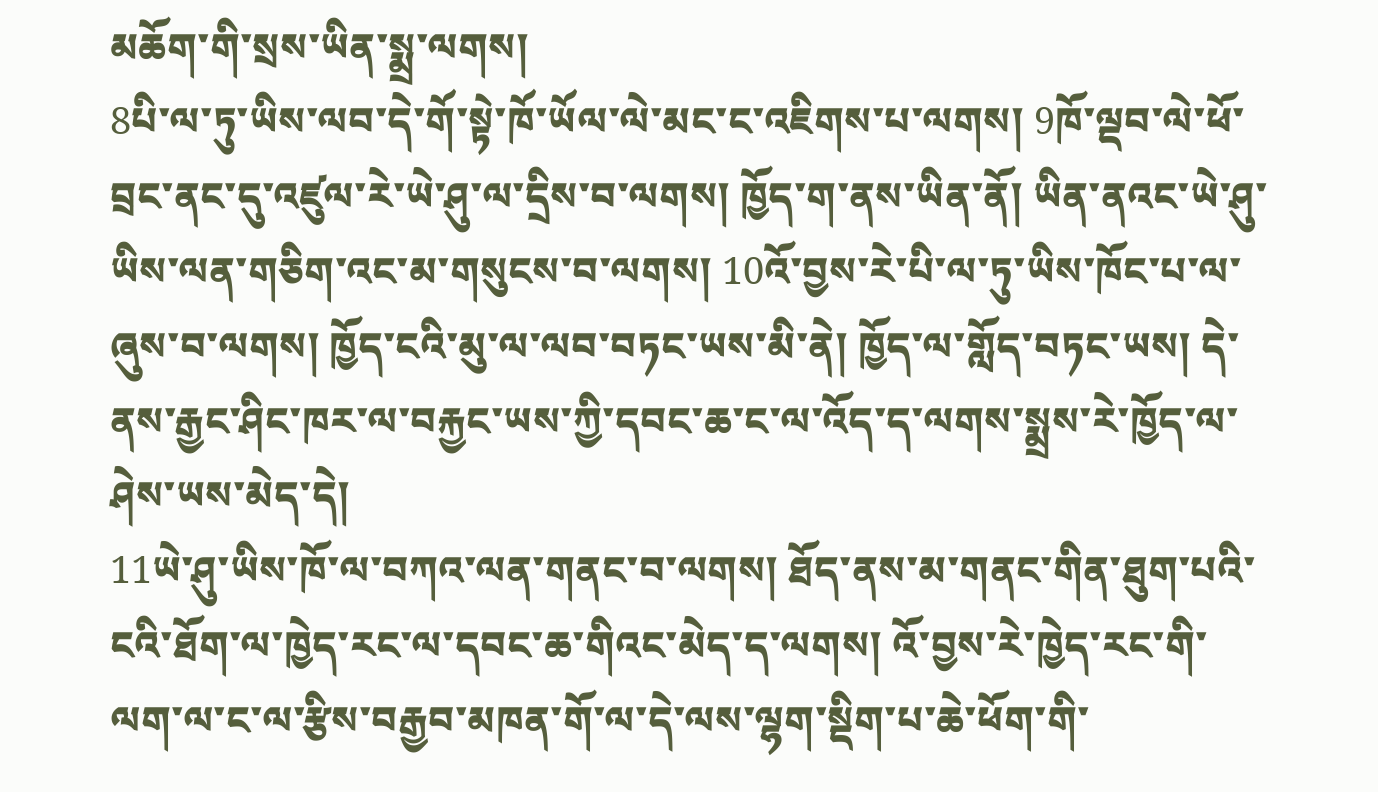མཆོག་གི་སྲས་ཡིན་སྨྲ་ལགས།
8པི་ལ་ཏུ་ཡིས་ལབ་དེ་གོ་སྟེ་ཁོ་ཡོལ་ལེ་མང་ང་འཇིགས་པ་ལགས། 9ཁོ་ལྡབ་ལེ་ཕོ་བྲང་ནང་དུ་འཛུལ་རེ་ཡེ་ཤུ་ལ་དྲིས་བ་ལགས། ཁྱོད་ག་ནས་ཡིན་ནོ། ཡིན་ནའང་ཡེ་ཤུ་ཡིས་ལན་གཅིག་འང་མ་གསུངས་བ་ལགས། 10འོ་བྱས་རེ་པི་ལ་ཏུ་ཡིས་ཁོང་པ་ལ་ཞུས་བ་ལགས། ཁྱོད་ངའི་མུ་ལ་ལབ་བཏང་ཡས་མི་ནེ། ཁྱོད་ལ་གློད་བཏང་ཡས། དེ་ནས་རྒྱང་ཤིང་ཁར་ལ་བརྐྱང་ཡས་ཀྱི་དབང་ཆ་ང་ལ་འོད་ད་ལགས་སྨྲས་རེ་ཁྱོད་ལ་ཤེས་ཡས་མེད་དེ།
11ཡེ་ཤུ་ཡིས་ཁོ་ལ་བཀའ་ལན་གནང་བ་ལགས། ཐོད་ནས་མ་གནང་གིན་ཐུག་པའི་ངའི་ཐོག་ལ་ཁྱེད་རང་ལ་དབང་ཆ་གིའང་མེད་ད་ལགས། འོ་བྱས་རེ་ཁྱེད་རང་གི་ལག་ལ་ང་ལ་རྩིས་བརྒྱབ་མཁན་གོ་ལ་དེ་ལས་ལྷག་སྡིག་པ་ཆེ་ཕོག་གི་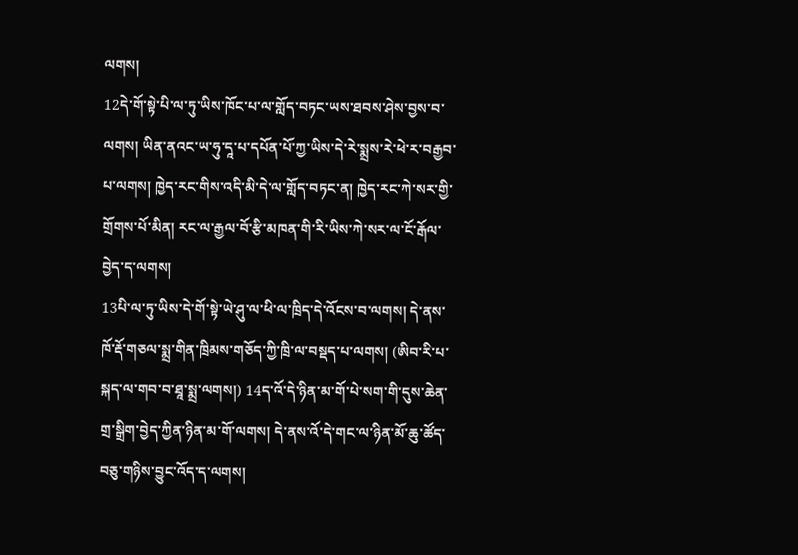ལགས།
12དེ་གོ་སྟེ་པི་ལ་ཏུ་ཡིས་ཁོང་པ་ལ་གློད་བཏང་ཡས་ཐབས་ཤེས་བྱས་བ་ལགས། ཡིན་ནའང་ཡ་ཧུ་དཱ་པ་དཔོན་པོ་ཀྱ་ཡིས་དེ་རེ་སྨྲས་རེ་ཕེ་ར་བརྒྱབ་པ་ལགས། ཁྱེད་རང་གིས་འདི་མི་དེ་ལ་གློད་བཏང་ན། ཁྱེད་རང་ཀེ་སར་གྱི་གྲོགས་པོ་མིན། རང་ལ་རྒྱལ་བོ་རྩི་མཁན་གི་རི་ཡིས་ཀེ་སར་ལ་ངོ་རྒོལ་བྱེད་ད་ལགས།
13པི་ལ་ཏུ་ཡིས་དེ་གོ་སྟེ་ཡེ་ཤུ་ལ་ཕི་ལ་ཁྲིད་དེ་འོངས་བ་ལགས། དེ་ནས་ཁོ་རྡོ་གཅལ་སྨྲ་གིན་ཁྲིམས་གཅོད་ཀྱི་ཁྲི་ལ་བསྡད་པ་ལགས། (ཨིབ་རི་པ་སྐད་ལ་གབ་བ་ཐཱ་སྨྲ་ལགས།) 14ད་འོ་དེ་ཉིན་མ་གོ་པེ་སག་གི་དུས་ཆེན་གྲ་སྒྲིག་བྱེད་ཀྱིན་ཉིན་མ་གོ་ལགས། དེ་ནས་འོ་དེ་གང་ལ་ཉིན་མོ་ཆུ་ཚོད་བཅུ་གཉིས་བྱུང་འོད་ད་ལགས།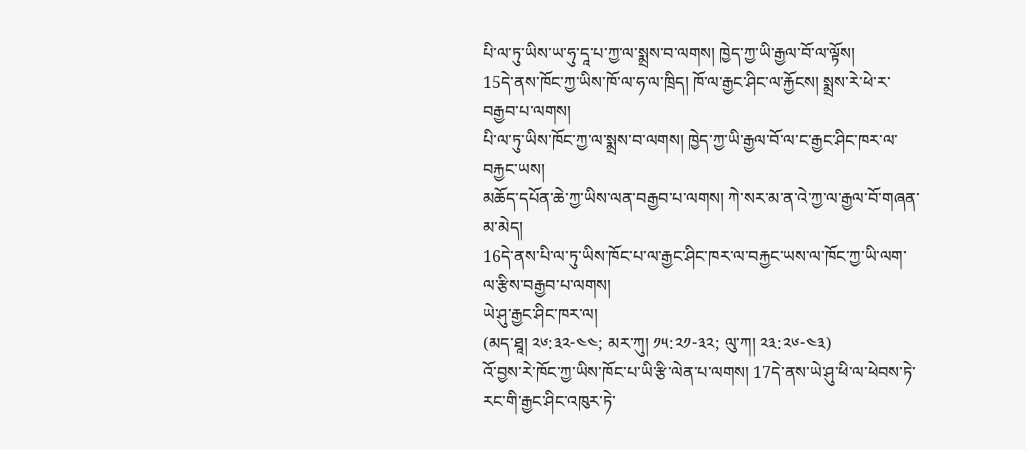པི་ལ་ཏུ་ཡིས་ཡ་ཧུ་དཱ་པ་ཀྱ་ལ་སྨྲས་བ་ལགས། ཁྱེད་ཀྱ་ཡི་རྒྱལ་བོ་ལ་ལྟོས།
15དེ་ནས་ཁོང་ཀྱ་ཡིས་ཁོ་ལ་ཧ་ལ་ཁྲིད། ཁོ་ལ་རྒྱང་ཤིང་ལ་རྐྱོངས། སྨྲས་རེ་ཕེ་ར་བརྒྱབ་པ་ལགས།
པི་ལ་ཏུ་ཡིས་ཁོང་ཀྱ་ལ་སྨྲས་བ་ལགས། ཁྱེད་ཀྱ་ཡི་རྒྱལ་བོ་ལ་ང་རྒྱང་ཤིང་ཁར་ལ་བརྐྱང་ཡས།
མཆོད་དཔོན་ཆེ་ཀྱ་ཡིས་ལན་བརྒྱབ་པ་ལགས། ཀེ་སར་མ་ན་འེ་ཀྱ་ལ་རྒྱལ་བོ་གཞན་མ་མེད།
16དེ་ནས་པི་ལ་ཏུ་ཡིས་ཁོང་པ་ལ་རྒྱང་ཤིང་ཁར་ལ་བརྐྱང་ཡས་ལ་ཁོང་ཀྱ་ཡི་ལག་ལ་རྩིས་བརྒྱབ་པ་ལགས།
ཡེ་ཤུ་རྒྱང་ཤིང་ཁར་ལ།
(མད་ཐཱ། ༢༦:༣༢-༤༤; མར་ཀུ། ༡༥:༢༡-༣༢; ལུ་ཀ། ༢༣:༢༦-༤༣)
འོ་བྱས་རེ་ཁོང་ཀྱ་ཡིས་ཁོང་པ་ཡི་རྩི་ལེན་པ་ལགས། 17དེ་ནས་ཡེ་ཤུ་ཕི་ལ་ཕེབས་ཏེ་རང་གི་རྒྱང་ཤིང་འཁུར་ཏེ་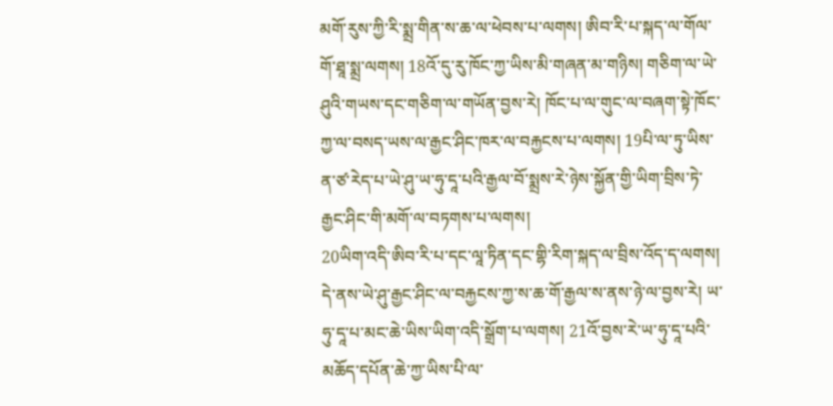མགོ་རུས་ཀྱི་རི་སྨྲ་གིན་ས་ཆ་ལ་ཕེབས་པ་ལགས། ཨིབ་རི་པ་སྐད་ལ་གོལ་གོ་ཐཱ་སྨྲ་ལགས། 18འོ་དུ་རུ་ཁོང་ཀྱ་ཡིས་མི་གཞན་མ་གཉིས། གཅིག་ལ་ཡེ་ཤུའི་གཡས་དང་གཅིག་ལ་གཡོན་བྱས་རེ། ཁོང་པ་ལ་གུང་ལ་བཞག་སྟེ་ཁོང་ཀྱ་ལ་བསད་ཡས་ལ་རྒྱང་ཤིང་ཁར་ལ་བརྐྱངས་པ་ལགས། 19པི་ལ་ཏུ་ཡིས་ན་ཙ་རེད་པ་ཡེ་ཤུ་ཡ་ཧུ་དཱ་པའི་རྒྱལ་བོ་སྨྲས་རེ་ཉེས་སྐྱོན་གྱི་ཡིག་བྲིས་ཏེ་རྒྱང་ཤིང་གི་མགོ་ལ་བཏགས་པ་ལགས།
20ཡིག་འདི་ཨིབ་རི་པ་དང་ལཱ་ཏིན་དང་གྷི་རིག་སྐད་ལ་བྲིས་འོད་ད་ལགས། དེ་ནས་ཡེ་ཤུ་རྒྱང་ཤིང་ལ་བརྐྱངས་ཀྱ་ས་ཆ་གོ་རྒྱལ་ས་ནས་ཉེ་ལ་བྱས་རེ། ཡ་ཧུ་དཱ་པ་མང་ཆེ་ཡིས་ཡིག་འདི་སྒྲོག་པ་ལགས། 21འོ་བྱས་རེ་ཡ་ཧུ་དཱ་པའི་མཆོད་དཔོན་ཆེ་ཀྱ་ཡིས་པི་ལ་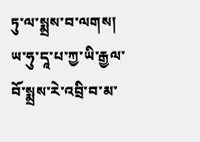ཏུ་ལ་སྨྲས་བ་ལགས། ཡ་ཧུ་དཱ་པ་ཀྱ་ཡི་རྒྱལ་བོ་སྨྲས་རེ་འབྲི་བ་མ་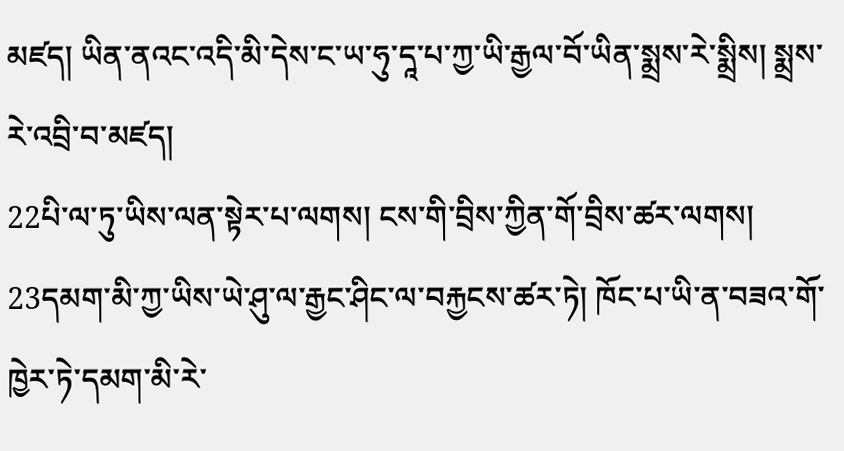མཛད། ཡིན་ནའང་འདི་མི་དེས་ང་ཡ་ཧུ་དཱ་པ་ཀྱ་ཡི་རྒྱལ་བོ་ཡིན་སྨྲས་རེ་སྨྲིས། སྨྲས་རེ་འབྲི་བ་མཛད།
22པི་ལ་ཏུ་ཡིས་ལན་སྟེར་པ་ལགས། ངས་གི་བྲིས་ཀྱིན་གོ་བྲིས་ཚར་ལགས།
23དམག་མི་ཀྱ་ཡིས་ཡེ་ཤུ་ལ་རྒྱང་ཤིང་ལ་བརྐྱངས་ཚར་ཏེ། ཁོང་པ་ཡི་ན་བཟའ་གོ་ཁྱེར་ཏེ་དམག་མི་རེ་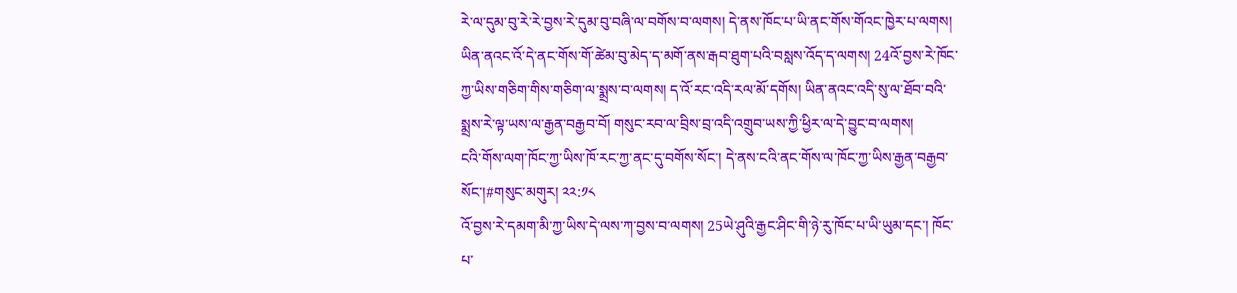རེ་ལ་དུམ་བུ་རེ་རེ་བྱས་རེ་དུམ་བུ་བཞི་ལ་བགོས་བ་ལགས། དེ་ནས་ཁོང་པ་ཡི་ནང་གོས་གོའང་ཁྱེར་པ་ལགས། ཡིན་ནའང་འོ་དེ་ནང་གོས་གོ་ཚེམ་བུ་མེད་ད་མགོ་ནས་རྒབ་ཐུག་པའི་བསླས་འོད་ད་ལགས། 24འོ་བྱས་རེ་ཁོང་ཀྱ་ཡིས་གཅིག་གིས་གཅིག་ལ་སྨྲས་བ་ལགས། ད་འོ་རང་འདི་རལ་མོ་དགོས། ཡིན་ནའང་འདི་སུ་ལ་ཐོབ་བའི་སྨྲས་རེ་ལྟ་ཡས་ལ་རྒྱན་བརྒྱབ་བོ། གསུང་རབ་ལ་བྲིས་བྲ་འདི་འགྲུབ་ཡས་ཀྱི་ཕྱིར་ལ་དེ་བྱུང་བ་ལགས།
ངའི་གོས་ལག་ཁོང་ཀྱ་ཡིས་ཁོ་རང་ཀྱ་ནང་དུ་བགོས་སོང་། དེ་ནས་ངའི་ནང་གོས་ལ་ཁོང་ཀྱ་ཡིས་རྒྱན་བརྒྱབ་སོང་།#གསུང་མགུར། ༢༢:༡༨
འོ་བྱས་རེ་དམག་མི་ཀྱ་ཡིས་དེ་ལས་ཀ་བྱས་བ་ལགས། 25ཡེ་ཤུའི་རྒྱང་ཤིང་གི་ཉེ་རུ་ཁོང་པ་ཡི་ཡུམ་དང་། ཁོང་པ་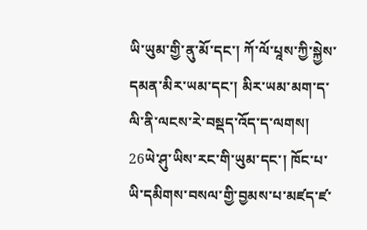ཡི་ཡུམ་གྱི་ནུ་མོ་དང་། ཀོ་ལོ་པཱས་ཀྱི་སྐྱེས་དམན་མིར་ཡམ་དང་། མིར་ཡམ་མག་ད་ལི་ནི་ལངས་རེ་བསྡད་འོད་ད་ལགས། 26ཡེ་ཤུ་ཡིས་རང་གི་ཡུམ་དང་། ཁོང་པ་ཡི་དམིགས་བསལ་གྱི་བྱམས་པ་མཛད་ཛ་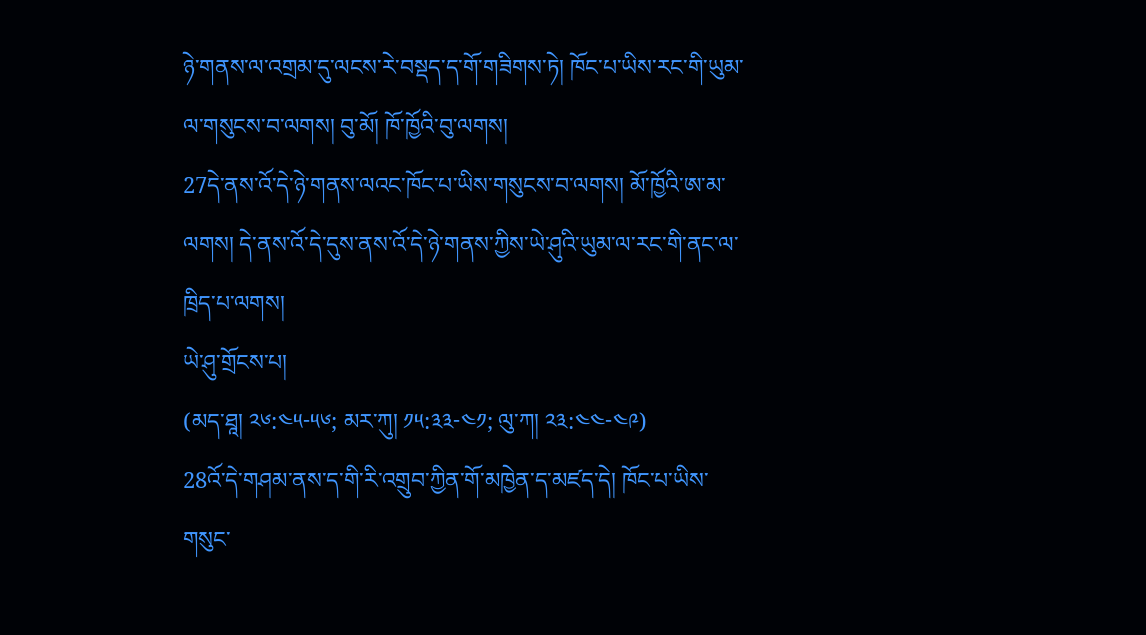ཉེ་གནས་ལ་འགྲམ་དུ་ལངས་རེ་བསྡད་ད་གོ་གཟིགས་ཏེ། ཁོང་པ་ཡིས་རང་གི་ཡུམ་ལ་གསུངས་བ་ལགས། བུ་མོ། ཁོ་ཁྱོའི་བུ་ལགས།
27དེ་ནས་འོ་དེ་ཉེ་གནས་ལའང་ཁོང་པ་ཡིས་གསུངས་བ་ལགས། མོ་ཁྱོའི་ཨ་མ་ལགས། དེ་ནས་འོ་དེ་དུས་ནས་འོ་དེ་ཉེ་གནས་ཀྱིས་ཡེ་ཤུའི་ཡུམ་ལ་རང་གི་ནང་ལ་ཁྲིད་པ་ལགས།
ཡེ་ཤུ་གྲོངས་པ།
(མད་ཐཱ། ༢༦:༤༥-༥༦; མར་ཀུ། ༡༥:༣༣-༤༡; ལུ་ཀ། ༢༣:༤༤-༤༩)
28འོ་དེ་གཤམ་ནས་ད་གི་རི་འགྲུབ་ཀྱིན་གོ་མཁྱེན་ད་མཛད་དེ། ཁོང་པ་ཡིས་གསུང་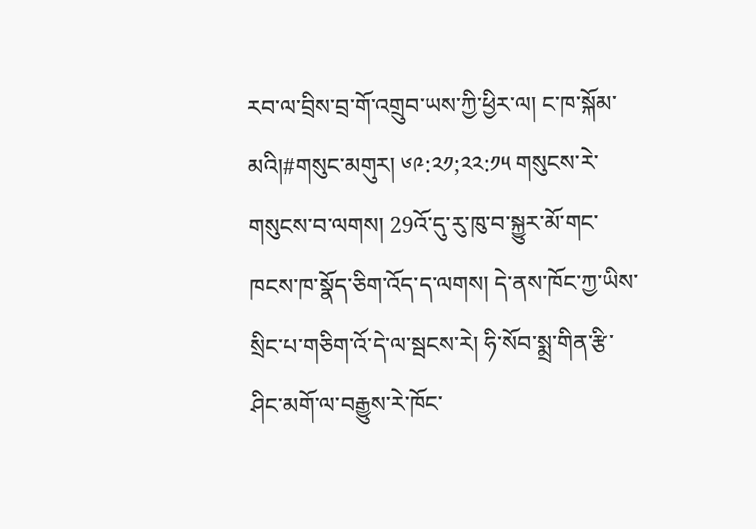རབ་ལ་བྲིས་བྲ་གོ་འགྲུབ་ཡས་ཀྱི་ཕྱིར་ལ། ང་ཁ་སྐོམ་མའི།#གསུང་མགུར། ༦༩:༢༡;༢༢:༡༥ གསུངས་རེ་གསུངས་བ་ལགས། 29འོ་དུ་རུ་ཁུ་བ་སྐྱུར་མོ་གང་ཁངས་ཁ་སྣོད་ཅིག་འོད་ད་ལགས། དེ་ནས་ཁོང་ཀྱ་ཡིས་སྲིང་པ་གཅིག་འོ་དེ་ལ་སྦངས་རེ། ཧི་སོབ་སྨྲ་གིན་རྩི་ཤིང་མགོ་ལ་བརྒྱུས་རེ་ཁོང་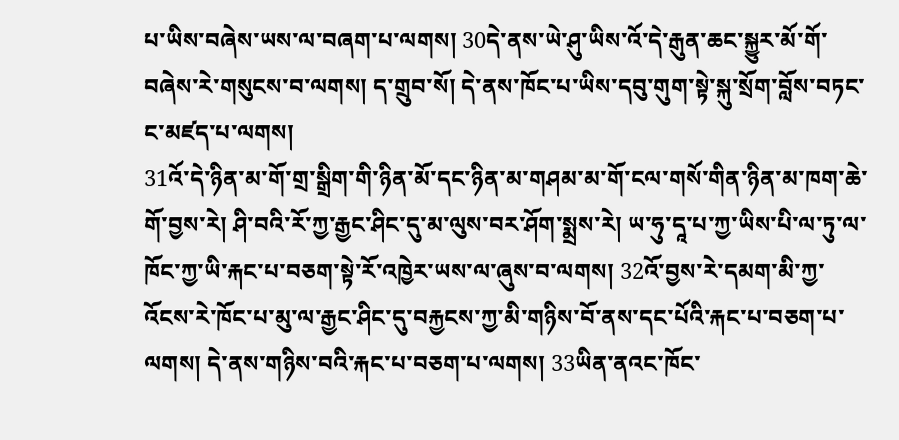པ་ཡིས་བཞེས་ཡས་ལ་བཞག་པ་ལགས། 30དེ་ནས་ཡེ་ཤུ་ཡིས་འོ་དེ་རྒུན་ཆང་སྐྱུར་མོ་གོ་བཞེས་རེ་གསུངས་བ་ལགས། ད་གྲུབ་སོ། དེ་ནས་ཁོང་པ་ཡིས་དབུ་གུག་སྟེ་སྐུ་སྲོག་བློས་བཏང་ང་མཛད་པ་ལགས།
31འོ་དེ་ཉིན་མ་གོ་གྲ་སྒྲིག་གི་ཉིན་མོ་དང་ཉིན་མ་གཤམ་མ་གོ་ངལ་གསོ་གིན་ཉིན་མ་ཁག་ཆེ་གོ་བྱས་རེ། ཤི་བའི་རོ་ཀྱ་རྒྱང་ཤིང་དུ་མ་ལུས་བར་ཤོག་སྨྲས་རེ། ཡ་ཧུ་དཱ་པ་ཀྱ་ཡིས་པི་ལ་ཏུ་ལ་ཁོང་ཀྱ་ཡི་རྐང་པ་བཅག་སྟེ་རོ་འཁྱེར་ཡས་ལ་ཞུས་བ་ལགས། 32འོ་བྱས་རེ་དམག་མི་ཀྱ་འོངས་རེ་ཁོང་པ་མུ་ལ་རྒྱང་ཤིང་དུ་བརྐྱངས་ཀྱ་མི་གཉིས་བོ་ནས་དང་པོའི་རྐང་པ་བཅག་པ་ལགས། དེ་ནས་གཉིས་བའི་རྐང་པ་བཅག་པ་ལགས། 33ཡིན་ནའང་ཁོང་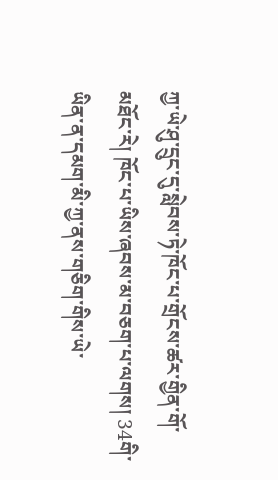ཀྱ་ཡེ་ཤུ་དྲུང་དུ་སླེབས་ཏེ་ཁོང་པ་གྲོངས་ཚར་གྱིན་གོ་མཐོང་རེ། ཁོང་པ་ཡིས་ཞབས་མ་བཅག་པ་ལགས། 34གི་ཡིན་ན་དམག་མི་ཀྱ་ནས་གཅིག་གིས་ཡེ་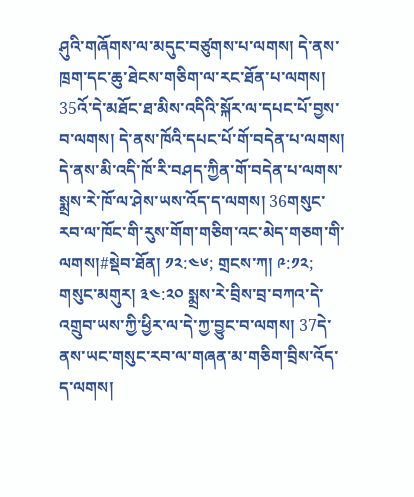ཤུའི་གཞོགས་ལ་མདུང་བཙུགས་པ་ལགས། དེ་ནས་ཁྲག་དང་ཆུ་ཐེངས་གཅིག་ལ་རང་ཐོན་པ་ལགས།
35འོ་དེ་མཐོང་ཐ་མིས་འདིའི་སྐོར་ལ་དཔང་པོ་བྱས་བ་ལགས། དེ་ནས་ཁོའི་དཔང་པོ་གོ་བདེན་པ་ལགས། དེ་ནས་མི་འདི་ཁོ་རི་བཤད་ཀྱིན་གོ་བདེན་པ་ལགས་སྨྲས་རེ་ཁོ་ལ་ཤེས་ཡས་འོད་ད་ལགས། 36གསུང་རབ་ལ་ཁོང་གི་རུས་གོག་གཅིག་འང་མེད་གཅག་གི་ལགས།#སྡེབ་ཐོན། ༡༢:༤༦; གྲངས་ཀ། ༩:༡༢; གསུང་མགུར། ༣༤:༢༠ སྨྲས་རེ་བྲིས་བྲ་བཀའ་དེ་འགྲུབ་ཡས་ཀྱི་ཕྱིར་ལ་དེ་ཀྱ་བྱུང་བ་ལགས། 37དེ་ནས་ཡང་གསུང་རབ་ལ་གཞན་མ་གཅིག་བྲིས་འོད་ད་ལགས།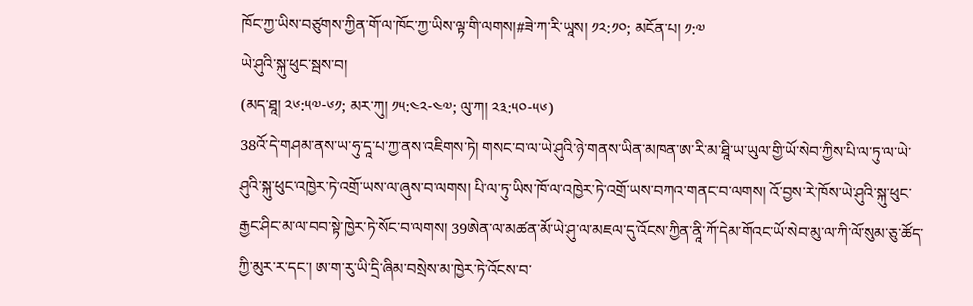ཁོང་ཀྱ་ཡིས་བཙུགས་ཀྱིན་གོ་ལ་ཁོང་ཀྱ་ཡིས་ལྟ་གི་ལགས།#ཟེ་ཀ་རི་ཡཱས། ༡༢:༡༠; མངོན་པ། ༡:༧
ཡེ་ཤུའི་སྐུ་ཕུང་སྦས་བ།
(མད་ཐཱ། ༢༦:༥༧-༦༡; མར་ཀུ། ༡༥:༤༢-༤༧; ལུ་ཀ། ༢༣:༥༠-༥༦)
38འོ་དེ་གཤམ་ནས་ཡ་ཧུ་དཱ་པ་ཀྱ་ནས་འཇིགས་ཏེ། གསང་བ་ལ་ཡེ་ཤུའི་ཉེ་གནས་ཡིན་མཁན་ཨ་རི་མ་ཐཱི་ཡ་ཡུལ་གྱི་ཡོ་སེབ་ཀྱིས་པི་ལ་ཏུ་ལ་ཡེ་ཤུའི་སྐུ་ཕུང་འཁྱེར་ཏེ་འགྲོ་ཡས་ལ་ཞུས་བ་ལགས། པི་ལ་ཏུ་ཡིས་ཁོ་ལ་འཁྱེར་ཏེ་འགྲོ་ཡས་བཀའ་གནང་བ་ལགས། འོ་བྱས་རེ་ཁོས་ཡེ་ཤུའི་སྐུ་ཕུང་རྒྱང་ཤིང་མ་ལ་བབ་སྟེ་ཁྱེར་ཏེ་སོང་བ་ལགས། 39ཨེན་ལ་མཚན་མོ་ཡེ་ཤུ་ལ་མཇལ་དུ་འོངས་ཀྱིན་ནཱི་ཀོ་དེམ་གོའང་ཡོ་སེབ་མུ་ལ་ཀི་ལོ་སུམ་ཅུ་ཚོད་ཀྱི་མུར་ར་དང་། ཨ་ག་རུ་ཡི་དྲི་ཞིམ་བསྲེས་མ་ཁྱེར་ཏེ་འོངས་བ་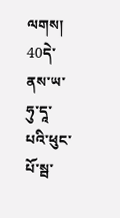ལགས། 40དེ་ནས་ཡ་ཧུ་དཱ་པའི་ཕུང་པོ་སྦ་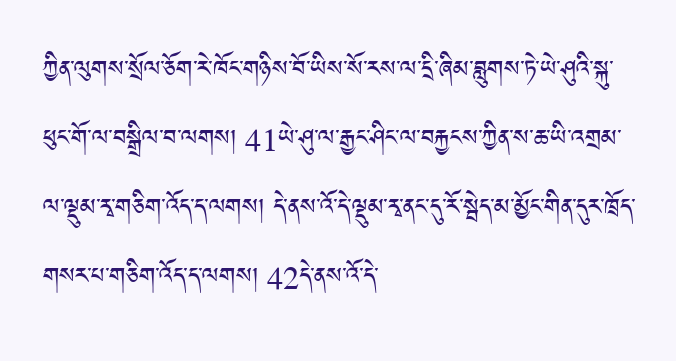ཀྱིན་ལུགས་སྲོལ་ཅོག་རེ་ཁོང་གཉིས་བོ་ཡིས་སོ་རས་ལ་དྲི་ཞིམ་བླུགས་ཏེ་ཡེ་ཤུའི་སྐུ་ཕུང་གོ་ལ་བསྒྲིལ་བ་ལགས། 41ཡེ་ཤུ་ལ་རྒྱང་ཤིང་ལ་བརྐྱངས་ཀྱིན་ས་ཆ་ཡི་འགྲམ་ལ་ལྡུམ་རྭ་གཅིག་འོད་ད་ལགས། དེ་ནས་འོ་དེ་ལྡུམ་རྭ་ནང་དུ་རོ་སྦེད་མ་མྱོང་གིན་དུར་ཁྲོད་གསར་པ་གཅིག་འོད་ད་ལགས། 42དེ་ནས་འོ་དེ་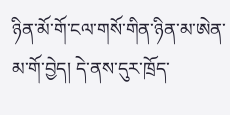ཉིན་མོ་གོ་ངལ་གསོ་གིན་ཉིན་མ་ཨེན་མ་གོ་བྱེད། དེ་ནས་དུར་ཁྲོད་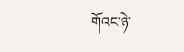གོའང་ཉེ་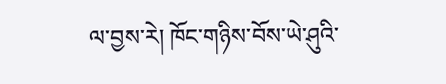ལ་བྱས་རེ། ཁོང་གཉིས་བོས་ཡེ་ཤུའི་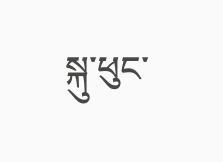སྐུ་ཕུང་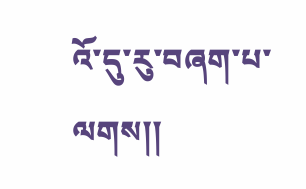འོ་དུ་རུ་བཞག་པ་ལགས།།